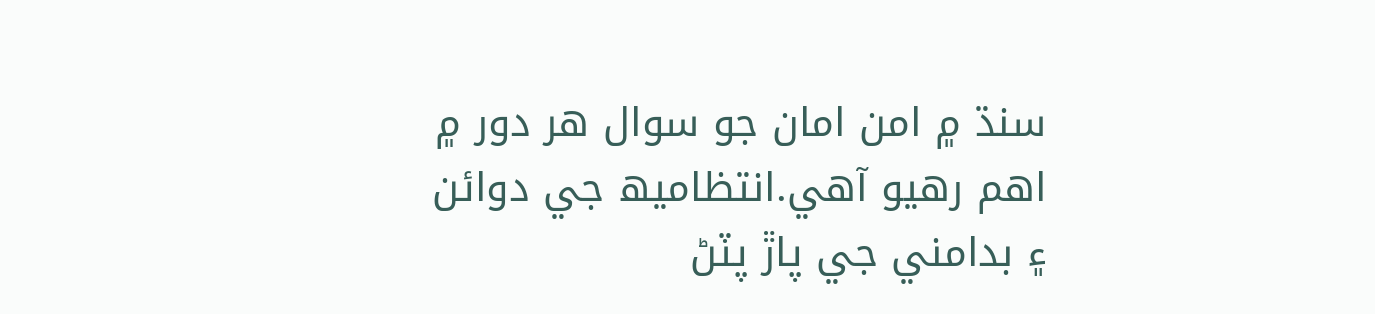سنڌ ۾ امن امان جو سوال ھر دور ۾ اھم رھيو آھي.انتظاميھ جي دوائن ۽ بدامني جي پاڙ پٽڻ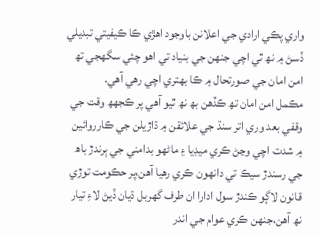واري پڪي ارادي جي اعلانن باوجود اھڙي ڪا ڪيفيتي تبديلي ڏسڻ ۾ نھ ٿي اچي جنھن جي بنياد تي اھو چئي سگھجي تھ امن امان جي صورتحال ۾ ڪا بھتري اچي رھي آھي.
مڪمل امن امان تھ ڪڏھن بھ نھ ٿيو آھي پر ڪجهھ وقت جي وقفي بعد وري اتر سنڌ جي علائقن ۾ ڌاڙيلن جي ڪارروائين ۾ شدت اچي وڃڻ ڪري ميڊيا ۽ ماڻھو بدامني جي ٻرندڙ باھ جي رسندڙ سيڪ تي دانھون ڪري رھيا آھن،پر حڪومت توڙي قانون لاڳو ڪندڙ سول ادارا ان طرف گھربل ڌيان ڏيڻ لاءِ تيار نھ آھن،جنھن ڪري عوام جي اندر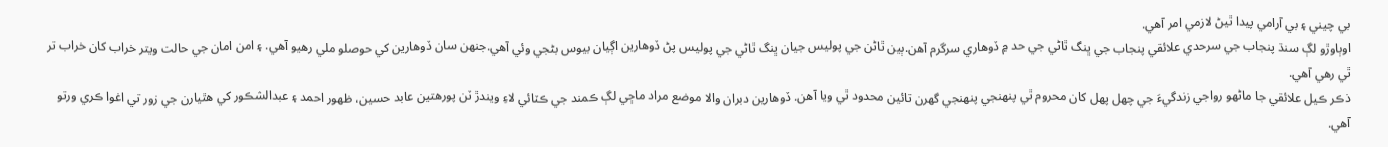بي چيني ۽ بي آرامي پيدا ٿيڻ لازمي امر آھي.
اوٻاوڙو لڳ سنڌ پنجاب جي سرحدي علائقي پنجاب جي ڀنگ ٿاڻي جي حد ۾ ڏوھاري سرگرم آھن.ٻين ٿاڻن جي پوليس جيان ڀنگ ٿاڻي جي پوليس پڻ ڏوھارين اڳيان بيوس بڻجي وئي آھي.جنھن سان ڏوھارين کي حوصلو ملي رھيو آھي. ۽ امن امان جي حالت ويتر خراب کان خراب تر ٿي رھي آھي.
ذڪر ڪيل علائقي جا ماڻھو رواجي زندگيءَ جي چھل پھل کان محروم ٿي پنھنجي پنھنجي گھرن تائين محدود ٿي ويا آھن. ڏوھارين دبران والا موضع مراد ماڇي لڳ ڪمند جي ڪٽائي لاءِ ويندڙ ٽن پورھتين عابد حسين، ظھور احمد ۽ عبدالشڪور کي ھٿيارن جي زور تي اغوا ڪري ورتو آھي.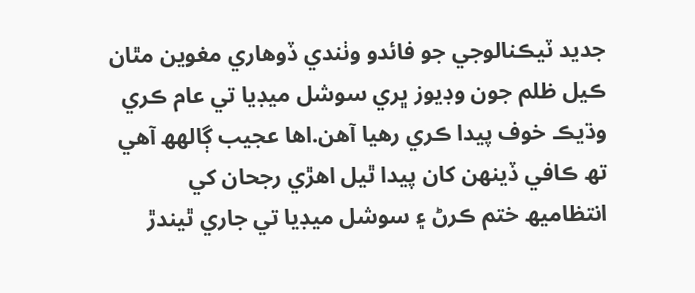جديد ٽيڪنالوجي جو فائدو وٺندي ڏوھاري مغوين مٿان ڪيل ظلم جون وڊيوز ڀري سوشل ميڊيا تي عام ڪري وڌيڪ خوف پيدا ڪري رھيا آھن.اھا عجيب ڳالھھ آھي تھ ڪافي ڏينھن کان پيدا ٿيل اھڙي رجحان کي انتظاميھ ختم ڪرڻ ۽ سوشل ميڊيا تي جاري ٿيندڙ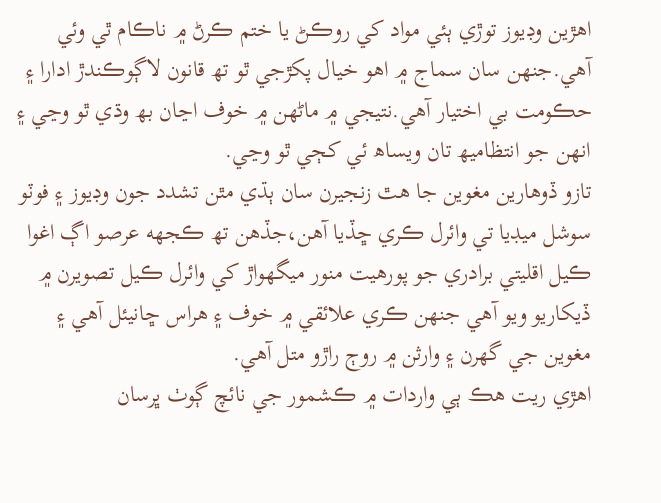اھڙين وڊيوز توڙي ٻئي مواد کي روڪڻ يا ختم ڪرڻ ۾ ناڪام ٿي وئي آھي.جنھن سان سماج ۾ اھو خيال پکڙجي ٿو تھ قانون لاڳوڪندڙ ادارا ۽ حڪومت بي اختيار آھي.نتيجي ۾ ماڻھن ۾ خوف اڃان بھ وڌي ٿو وڃي ۽ انھن جو انتظاميھ تان ويساھ ئي کڄي ٿو وڃي.
تازو ڏوھارين مغوين جا ھٿ زنجيرن سان ٻڌي مٿن تشدد جون وڊيوز ۽ فوٽو سوشل ميڊيا تي وائرل ڪري ڇڏيا آھن،جڏھن تھ ڪجھه عرصو اڳ اغوا ڪيل اقليتي برادري جو پورھيت منور ميگهواڙ کي وائرل ڪيل تصويرن ۾ ڏيکاريو ويو آھي جنھن ڪري علائقي ۾ خوف ۽ ھراس ڇانيئل آھي ۽ مغوين جي گھرن ۽ وارثن ۾ روڄ راڙو متل آهي.
اھڙي ريت ھڪ ٻي واردات ۾ ڪشمور جي نائچ ڳوٺ ڀرسان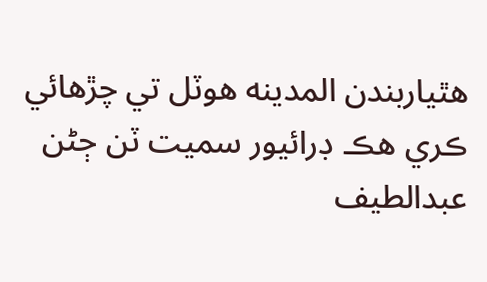ھٿياربندن المدينه ھوٽل تي چڙهائي ڪري ھڪ ڊرائيور سميت ٽن ڄڻن عبدالطيف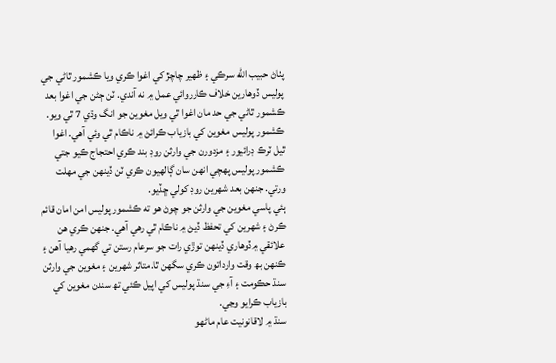پٺاڻ حبيب الله سرڪي ۽ ظھير چاچڙ کي اغوا ڪري ويا ڪشمور ٿاڻي جي پوليس ڏوهارين خلاف ڪارروائي عمل ۾ نه آندي. ٽن ڄڻن جي اغوا بعد ڪشمور ٿاڻي جي حد مان اغوا ٿي ويل مغوين جو انگ وڌي 7 ٿي ويو. ڪشمور پوليس مغوين کي بازياب ڪرائڻ ۾ ناڪام ٿي وئي آھي. اغوا ٿيل ٽرڪ ڊرائيور ۽ مزدورن جي وارثن روڊ بند ڪري احتجاج ڪيو جتي ڪشمور پوليس پھچي انھن سان ڳالھيون ڪري ٽن ڏينهن جي مھلت ورتي. جنھن بعد شھرين روڊ کولي ڇڏيو.
ٻئي پاسي مغوين جي وارثن جو چوڻ هو ته ڪشمور پوليس امن امان قائم ڪرڻ ۽ شھرين کي تحفظ ڏيڻ ۾ ناڪام ٿي رهي آهي. جنھن ڪري ھن علائقي ۾ڏوھاري ڏينھن توڙي رات جو سرعام رستن تي گھمي رھيا آھن ۽ ڪنھن بھ وقت وارداتون ڪري سگھن ٿا.متاثر شھرين ۽ مغوين جي وارثن سنڌ حڪومت ۽ آءِ جي سنڌ پوليس کي اپيل ڪئي تھ سندن مغوين کي بازياب ڪرايو وڃي.
سنڌ ۾ لاقانونيت عام ماڻھو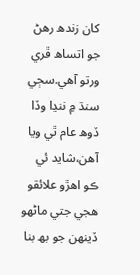کان زندھ رھڻ جو اتساھ ڦري ورتو آھي.سڄي سنڌ ۾ ننڍا وڏا ڏوھ عام ٿي ويا آھن،شايد ئي ڪو اھڙو علائقو ھجي جتي ماڻھو ڏينھن جو بھ بنا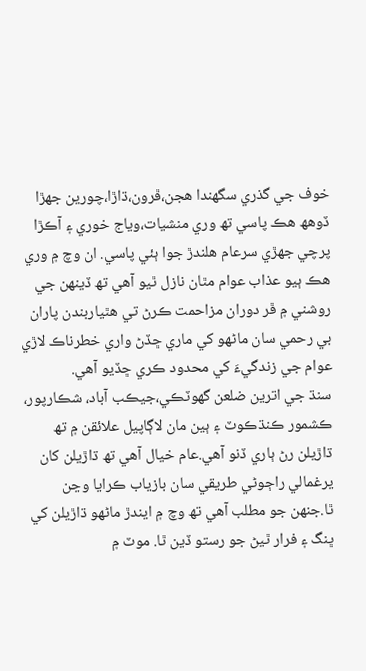خوف جي گذري سگھندا ھجن،ڦرون،ڌاڙا،چورين جھڙا ڏوھھ ھڪ پاسي تھ وري منشيات،وياج خوري ۽ آڪڙا پرچي جھڙي سرعام ھلندڙ جوا ٻئي پاسي. ان وچ ۾ وري ھڪ ٻيو عذاب عوام مٿان نازل ٿيو آھي تھ ڏينھن جي روشني ۾ ڦر دوران مزاحمت ڪرڻ تي ھٿياربندن پاران بي رحمي سان ماڻھو کي ماري ڇڏڻ واري خطرناڪ لاڙي عوام جي زندگيءَ کي محدود ڪري ڇڏيو آھي.
سنڌ جي اترين ضلعن گھوٽڪي،جيڪب آباد، شڪارپور، ڪشمور ڪنڌڪوٽ ۽ ٻين مان لاڳاپيل علائقن ۾ تھ ڌاڙيلن رڻ ٻاري ڏنو آھي.عام خيال آھي تھ ڌاڙيلن کان يرغمالي راڄوڻي طريقي سان بازياب ڪرايا وڃن ٿا.جنھن جو مطلب آھي تھ وچ ۾ ايندڙ ماڻھو ڌاڙيلن کي ڀنگ ۽ فرار ٿيڻ جو رستو ڏين ٿا. موٽ ۾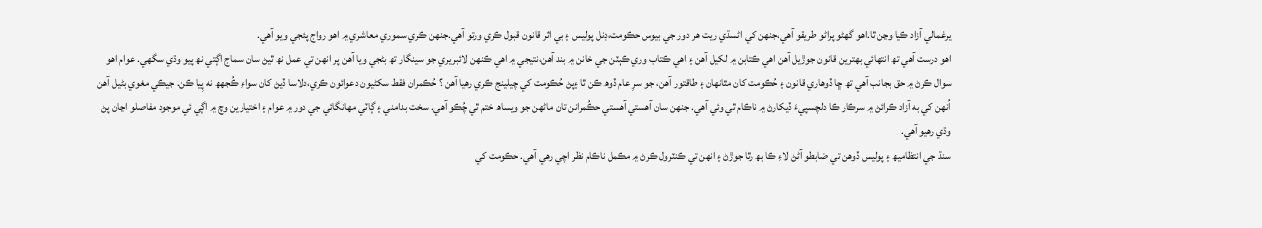يرغمالي آزاد ڪيا وڃن ٿا.اھو گھڻو پراڻو طريقو آھي،جنھن کي اڻسڌي ريت ھر دور جي بيوس حڪومت،ڊنل پوليس ۽ بي اثر قانون قبول ڪري ورتو آھي.جنھن ڪري سموري معاشري ۾ اھو رواج پئجي ويو آھي.
اھو درست آھي تھ انتھائي بھترين قانون جوڙيل آھن اھي ڪتابن ۾ لکيل آھن ۽ اھي ڪتاب وري ڪٻٽن جي خانن ۾ بند آھن،نتيجي ۾ اھي ڪنھن لائبريري جو سينگار تھ بڻجي ويا آھن پر انھن تي عمل نھ ٿيڻ سان سماج اڳتي نھ پيو وڌي سگھي. عوام اھو سوال ڪرڻ ۾ حق بجانب آھي تھ ڇا ڏوهاري قانون ۽ حُڪومت کان مٿانهان ۽ طاقتور آهن، جو سرِ عام ڏوھ ڪن ٿا ۽پڻ حُڪومت کي چيلينج ڪري رهيا آهن ؟ حُڪمران فقط سکڻيون دعوائون ڪري،دلاسا ڏيڻ کان سواءِ ڪُجهھ نه پِيا ڪن. جيڪي مغوي بڻيل آهن اُنهن کي به آزاد ڪرائڻ ۾ سرڪار ڪا دلچسپيءَ ڏيکارڻ ۾ ناڪام ٿي وئي آھي. جنھن سان آھستي آھستي حڪُمرانن تان ماڻھن جو ويساھ ختم ٿي چُڪو آهي. سخت بدامني ۽ ڳاٽي مھانگائي جي دور ۾ عوام ۽ اختيارين وچ ۾ اڳي ئي موجود مفاصلو اڃان پڻ وڌي رھيو آھي.
سنڌ جي انتظاميھ ۽ پوليس ڏوهن تي ضابطو آڻڻ لاءِ ڪا بھ رٿا جوڙڻ ۽ انھن تي ڪنٽرول ڪرڻ ۾ مڪمل ناڪام نظر اچي رهي آهي. حڪومت کي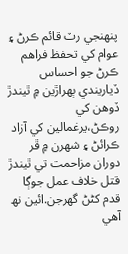پنھنجي رٽ قائم ڪرڻ ۽ عوام کي تحفظ فراھم ڪرڻ جو احساس ڏياريندي ٻھراڙين ۾ ٿيندڙ ڏوھن کي روڪڻ،يرغمالين کي آزاد ڪرائڻ ۽ شھرن ۾ ڦر دوران مزاحمت تي ٿيندڙ قتل خلاف عمل جوڳا قدم کڻڻ گھرجن.ائين نھ آھي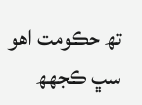تھ حڪومت اھو سڀ ڪجهھ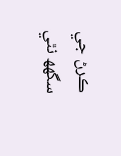ڪرڻ جي سگهھ نٿي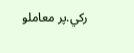رکي.پر معاملو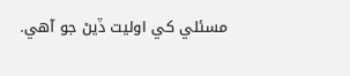مسئلي کي اوليت ڏيڻ جو آھي.